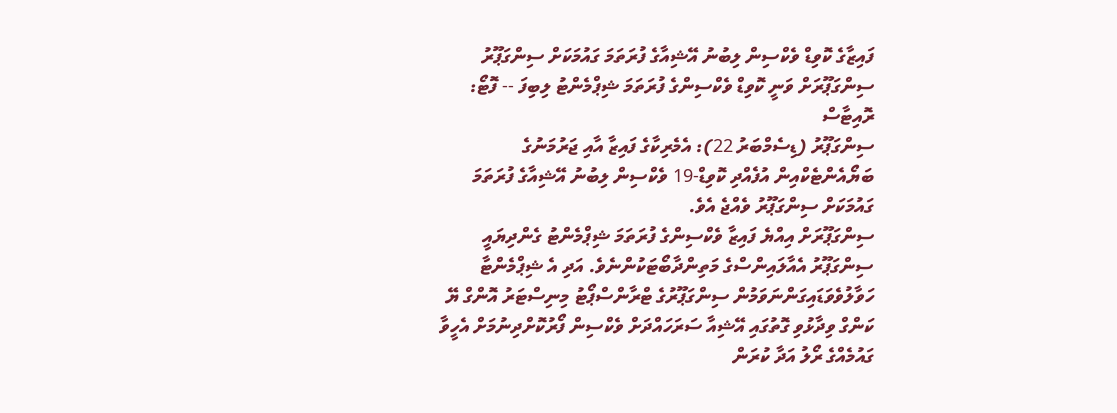ފައިޒާގެ ކޮވިޑް ވެކްސިން ލިބުނު އޭޝިއާގެ ފުރަތަމަ ގައުމަކަށް ސިންގަޕޫރު
ސިންގަޕޫރަށް ވަނީ ކޮވިޑް ވެކްސިންގެ ފުރަތަމަ ޝިޕްމެންޓު ލިބިފަ -- ފޮޓޯ: ރޮއިޓާސް
ސިންގަޕޫރު (ޑިސެމްބަރު 22): އެމެރިކާގެ ފައިޒާ އާއި ޖަރުމަނުގެ ބަޔޯއެންޓެކްއިން އުފެއްދި ކޮވިޑް-19 ވެކްސިން ލިބުނު އޭޝިއާގެ ފުރަތަމަ ގައުމަކަށް ސިންގަޕޫރު ވެއްޖެ އެވެ.
ސިންގަޕޫރަށް އިއްޔެ ފައިޒާ ވެކްސިންގެ ފުރަތަމަ ޝިޕްމެންޓު ގެންދިޔައީ ސިންގަޕޫރު އެއާލައިންސްގެ މަތިންދާބޯޓަކުންނެވެ. އަދި އެ ޝިޕްމެންޓާ ހަވާލުވެވަޑައިގަންނަވަމުން ސިންގަޕޫރުގެ ޓްރާންސްޕޯޓު މިނިސްޓަރު އޮންގް ޔޭ ކަންގް ވިދާޅުވި ގޮތުގައި އޭޝިއާ ސަރަހައްދަށް ވެކްސިން ފޯރުކޮށްދިނުމަށް އެހީވާ ގައުމެއްގެ ރޯލު އަދާ ކުރަން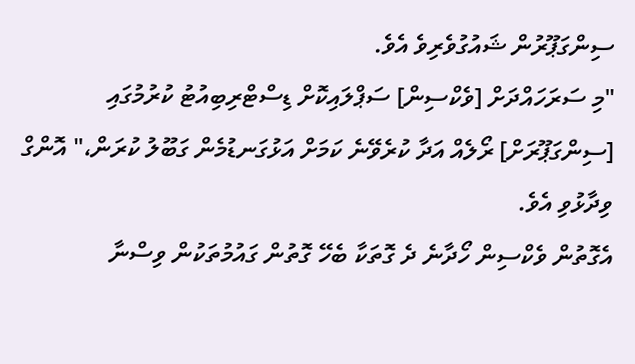ސިންގަޕޫރުން ޝައުގުވެރިވެ އެވެ.
"މި ސަރަހައްދަށް [ވެކްސިން] ސަޕްލައިކޮށް ޑިސްޓްރިބިއުޓު ކުރުމުގައި [ސިންގަޕޫރަށް] ރޯލެއް އަދާ ކުރެވޭނެ ކަމަށް އަޅުގަނޑުމެން ގަބޫލު ކުރަން،" އޮންގް ވިދާޅުވި އެވެ.
އެގޮތުން ވެކްސިން ހޯދާނެ ދެ ގޮތަކާ ބެހޭ ގޮތުން ގައުމުތަކުން ވިސްނާ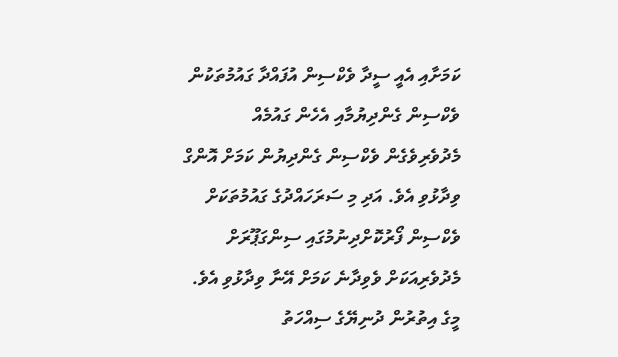ކަމަށާއި އެއީ ސީދާ ވެކްސިން އުފައްދާ ގައުމުތަކުން ވެކްސިން ގެންދިޔުމާއި އެހެން ގައުމެއް މެދުވެރިވެގެން ވެކްސިން ގެންދިޔުން ކަމަށް އޮންގް ވިދާޅުވި އެވެ. އަދި މި ސަރަހައްދުގެ ގައުމުތަކަށް ވެކްސިން ފޯރުކޮށްދިނުމުގައި ސިންގަޕޫރަށް މެދުވެރިއަކަށް ވެވިދާނެ ކަމަށް އޭނާ ވިދާޅުވި އެވެ.
މީގެ އިތުރުން ދުނިޔޭގެ ސިއްހަތު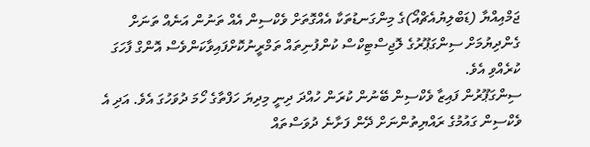ޖަމްއިއްޔާ (ޑަބްލިޔުއެޗްއޯ)ގެ މިންގަނޑުތަކާ އެއްގޮތަށް ވެކްސިން އެއް ތަނުން އަނެއް ތަނަށް ގެންދިޔުމަށް ސިންގަޕޫރުގެ ލޮޖިސްޓިކްސް ކުންފުނިތައް ތަމްރީނުކޮށްފައިވާކަންވެސް އޮންގް ފާހަގަ ކުރެއްވި އެވެ.
ސިންގަޕޫރުން ފައިޒާ ވެކްސިން ބޭނުން ކުރަން ހުއްދަ ދިނީ މިދިޔަ ހަފްތާގެ ހޯމަ ދުވަހުގަ އެވެ. އަދި އެ ވެކްސިން ގައުމުގެ ރައްޔިތުންނަށް ދޭން ފަށާނެ ދުވަސްތައް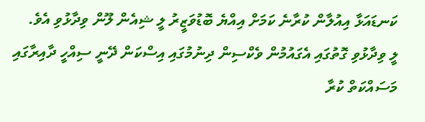ކަނޑައަޅާ އިއުލާން ކުރާނެ ކަމަށް އިއްޔެ ބޮޑުވަޒީރު ލީ ޝިއެން ލޫން ވިދާޅުވި އެވެ.
ލީ ވިދާޅުވި ގޮތުގައި އެގައުމުން ވެކްސިން ދިނުމުގައި އިސްކަން ދޭނީ ސިއްހީ ދާއިރާގައި މަސައްކަތް ކުރާ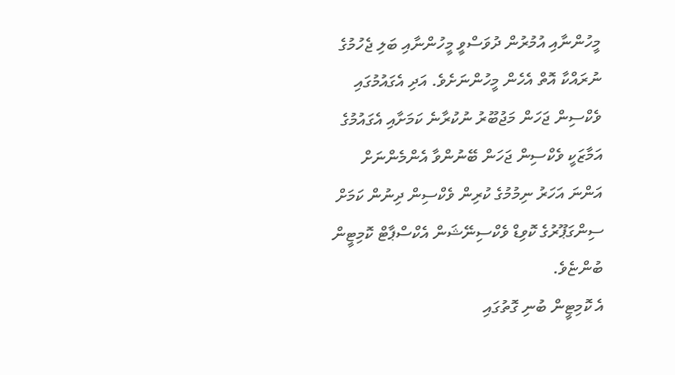މީހުންނާއި އުމުރުން ދުވަސްވީ މީހުންނާއި ބަލި ޖެހުމުގެ ނުރައްކާ އޮތް އެހެން މީހުންނަށެވެ. އަދި އެގައުމުގައި ވެކްސިން ޖަހަން މަޖުބޫރު ނުކުރާނެ ކަމަށާއި އެގައުމުގެ އަމާޒަކީ ވެކްސިން ޖަހަން ބޭނުންވާ އެންމެންނަށް އަންނަ އަހަރު ނިމުމުގެ ކުރިން ވެކްސިން ދިނުން ކަމަށް ސިންގަޕޫރުގެ ކޮވިޑް ވެކްސިނޭޝަން އެކްސްޕާޓް ކޮމިޓީން ބުންޏެވެ.
އެ ކޮމިޓީން ބުނި ގޮތުގައި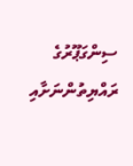ސިންގަޕޫރުގެ ރައްޔިތުންނަށާއި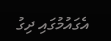އެގައުމުގައި ދިގު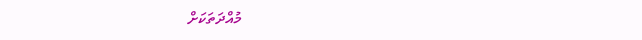މުއްދަތަކަށް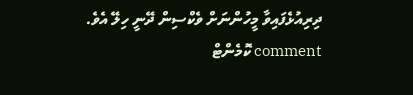ދިރިއުޅެފައިވާ މީހުންނަށް ވެކްސިން ދޭނީ ހިލޭ އެވެ.
comment ކޮމެންޓް